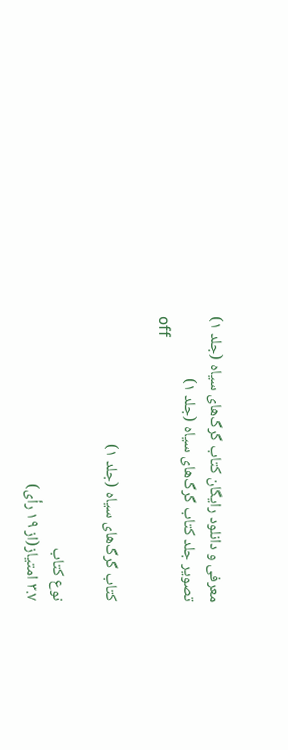معرفی و دانلود رایگان کتاب گرگ‌های سیاه (جلد ۱)
تصویر جلد کتاب گرگ‌های سیاه (جلد ۱)
off

کتاب گرگ‌های سیاه (جلد ۱)

نوع کتاب
۳.۷ امتیاز(از ۱۹ رأی)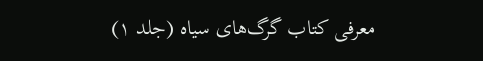معرفی کتاب گرگ‌های سیاه (جلد ۱)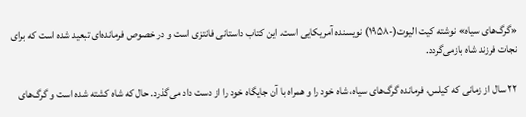«گرگ‌های سیاه» نوشته کیت الیوت(-۱۹۵۸) نویسنده آمریکایی است. این کتاب داستانی فانتزی است و در خصوص فرمانده‌ای تبعید شده است که برای نجات فرزند شاه بازمی‌گردد.

۲۲ سال از زمانی که کیلس، فرمانده گرگ‌های سیاه، شاه خود را و همراه با آن جایگاه خود را از دست داد می‌گذرد. حال که شاه کشته شده است و گرگ‌های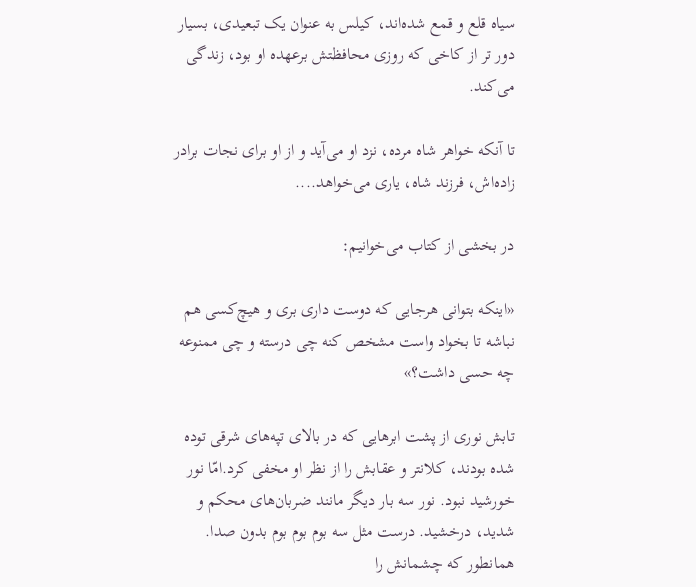سیاه قلع و قمع شده‌اند، کیلس به عنوان یک تبعیدی، بسیار دور تر از کاخی که روزی محافظتش برعهده او بود، زندگی می‌کند.

تا آنکه خواهر شاه مرده، نزد او می‌آید و از او برای نجات برادر زاده‌اش، فرزند شاه، یاری می‌خواهد....

در بخشی از کتاب می‌خوانیم:

«اینکه بتوانی هرجایی که دوست داری بری و هیچ‌کسی هم نباشه تا بخواد واست مشخص کنه چی درسته و چی ممنوعه چه حسی داشت؟»

تابش نوری از پشت ابرهایی که در بالای تپه‌های شرقی توده شده بودند، کلانتر و عقابش را از نظر او مخفی کرد.امّا نور خورشید نبود. نور سه بار دیگر مانند ضربان‌های محکم و شدید، درخشید. درست مثل سه بوم بوم بوم بدون صدا. همانطور که چشمانش را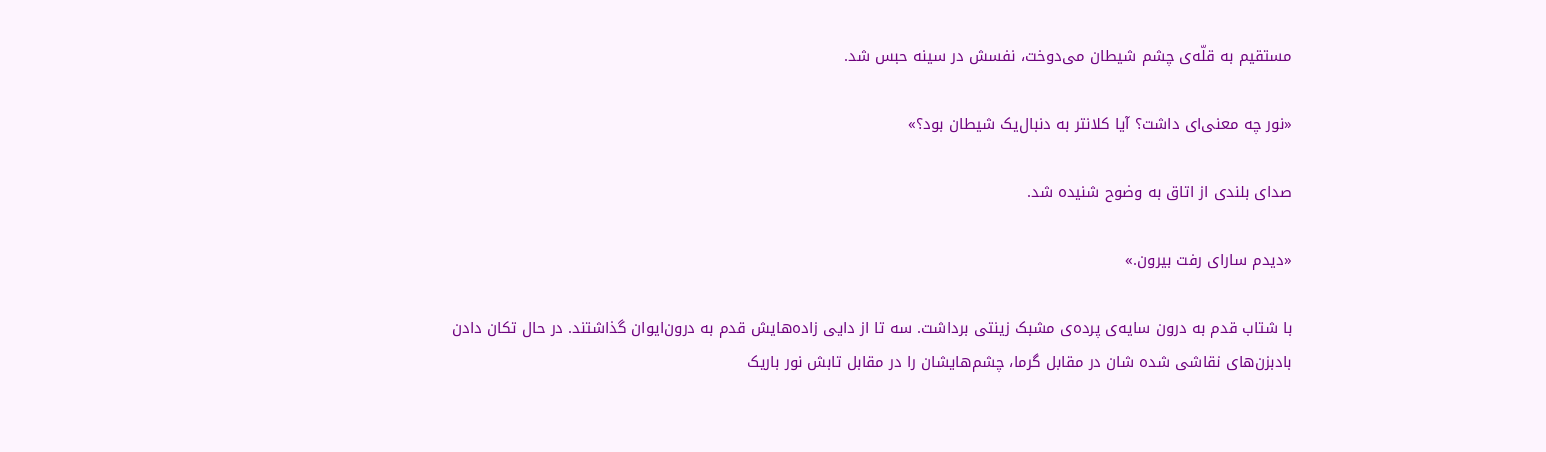مستقیم به قلّه‌ی چشم شیطان می‌دوخت، نفسش در سینه حبس شد.

«نور چه معنی‌ای داشت؟ آیا کلانتر به دنبال‌یک شیطان بود؟»

صدای بلندی از اتاق به وضوح شنیده شد.

«دیدم سارای رفت بیرون.»

با شتاب قدم به درون سایه‌ی پرده‌ی مشبک زینتی برداشت. سه تا از دایی زاده‌هایش قدم به درون‌ایوان گذاشتند. در حال تکان دادن بادبزن‌های نقاشی شده شان در مقابل گرما، چشم‌هایشان را در مقابل تابش نور باریک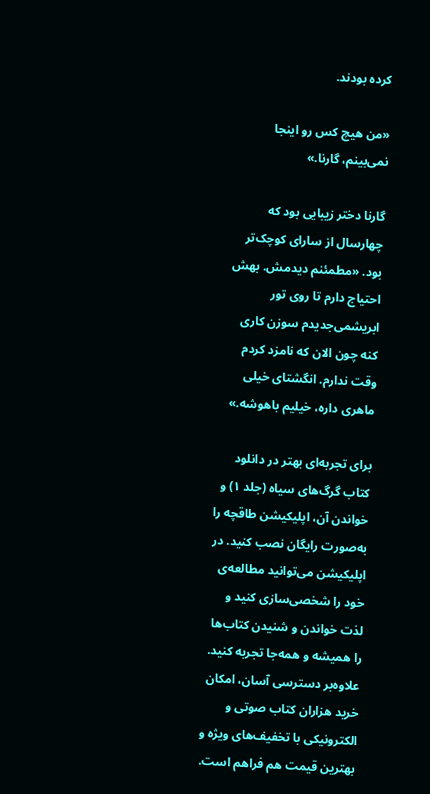کرده بودند.

«من هیچ کس رو ‌اینجا نمی‌بینم، گارنا.»

گارنا دختر زیبایی بود که چهارسال از سارای کوچک‌تر بود. «مطمئنم دیدمش. بهش احتیاج دارم تا روی تور ابریشمی‌جدیدم سوزن کاری کنه چون الان که نامزد کردم وقت ندارم. انگشتای خیلی ماهری داره، خیلیم باهوشه.»

برای تجربه‌ای بهتر در دانلود کتاب گرگ‌های سیاه (جلد ۱) و خواندن آن، اپلیکیشن طاقچه را به‌صورت رایگان نصب کنید. در اپلیکیشن می‌توانید مطالعه‌ی خود را شخصی‌سازی کنید و لذت خواندن و شنیدن کتاب‌ها را همیشه و همه‌جا تجربه کنید. علاوه‌بر دسترسی آسان، امکان خرید هزاران کتاب صوتی و الکترونیکی با تخفیف‌های ویژه و بهترین قیمت هم فراهم است.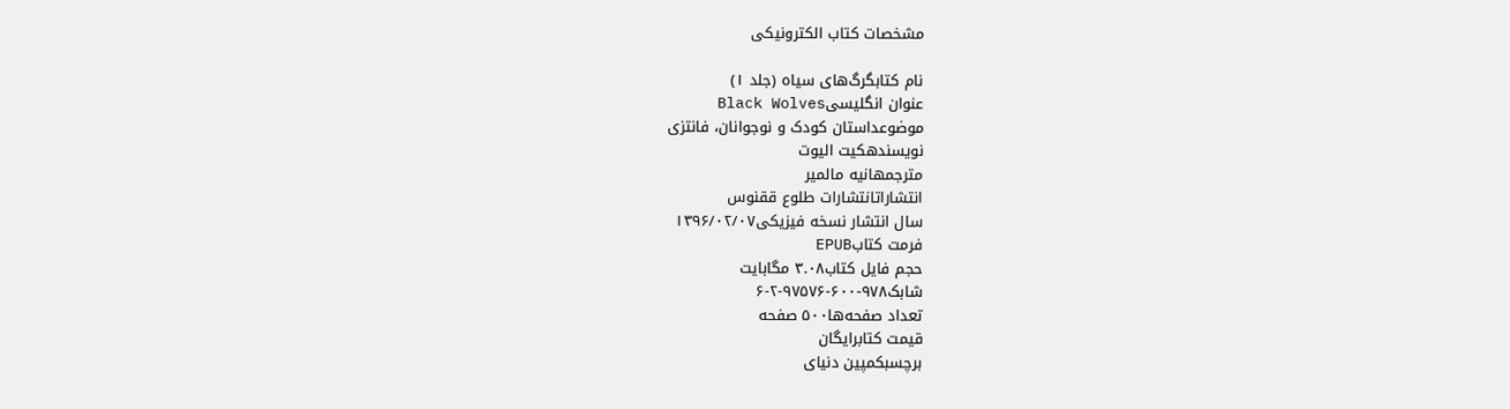مشخصات کتاب الکترونیکی

نام کتابگرگ‌های سیاه (جلد ۱)
عنوان انگلیسیBlack Wolves
موضوعداستان کودک و نوجوانان، فانتزی
نویسندهکیت الیوت
مترجمهانیه مالمیر
انتشاراتانتشارات طلوع ققنوس
سال انتشار نسخه فیزیکی۱۳۹۶/۰۲/۰۷
فرمت کتابEPUB
حجم فایل کتاب۳.۰۸ مگابایت
شابک۹۷۸-۶۰۰-۹۷۵۷۶-۲-۶
تعداد صفحه‌ها۵۰۰ صفحه
قیمت کتابرایگان
برچسبکمپین دنیای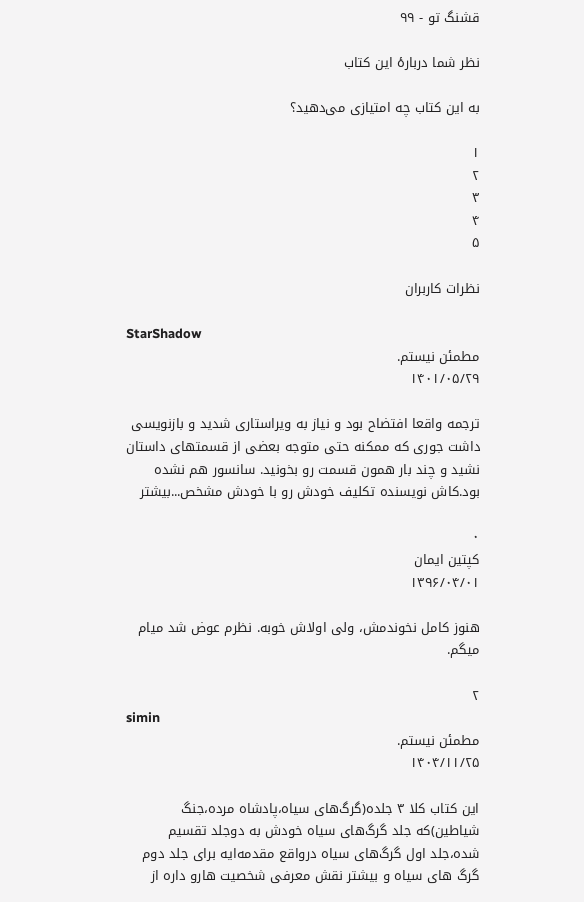قشنگ تو - ۹۹

نظر شما دربارهٔ این کتاب

به این کتاب چه امتیازی می‌دهید؟

۱
۲
۳
۴
۵

نظرات کاربران

StarShadow
مطمئن نیستم.
۱۴۰۱/۰۵/۲۹

ترجمه واقعا افتضاح بود و نیاز به ویراستاری شدید و بازنویسی داشت جوری که ممکنه حتی متوجه بعضی از قسمتهای داستان نشید و چند بار همون قسمت رو بخونید. سانسور هم نشده بود.کاش نویسنده تکلیف خودش رو با خودش مشخص...بیشتر

۰
کپتین ایمان
۱۳۹۶/۰۴/۰۱

هنوز کامل نخوندمش، ولی اولاش خوبه. نظرم عوض شد میام میگم.

۲
simin
مطمئن نیستم.
۱۴۰۴/۱۱/۲۵

این کتاب کلا ۳ جلده(گرگ‌های سیاه،پادشاه مرده،جنگ شیاطین)که جلد گرگ‌های سیاه خودش به دوجلد تقسیم شده،جلد اول گرگ‌های سیاه درواقع مقدمه‌ایه برای جلد دوم گرگ های سیاه و بیشتر نقش معرفی شخصیت هارو داره از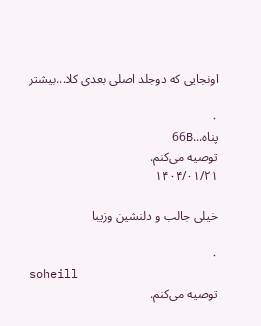اونجایی که دوجلد اصلی بعدی کلا...بیشتر

۰
پناه...66B
توصیه می‌کنم.
۱۴۰۴/۰۱/۲۱

خیلی جالب و دلنشین وزیبا

۰
soheill
توصیه می‌کنم.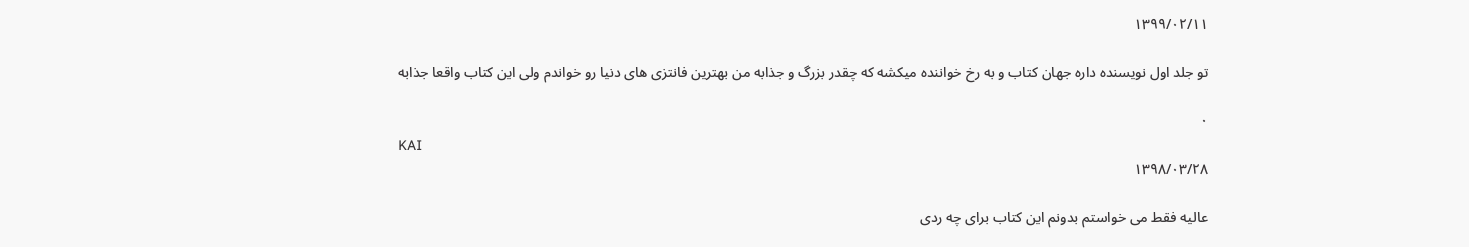۱۳۹۹/۰۲/۱۱

تو جلد اول نویسنده داره جهان کتاب و به رخ خواننده میکشه که چقدر بزرگ و جذابه من بهترین فانتزی های دنیا رو خواندم ولی این کتاب واقعا جذابه

۰
KAI
۱۳۹۸/۰۳/۲۸

عالیه فقط می خواستم بدونم این کتاب برای چه ردی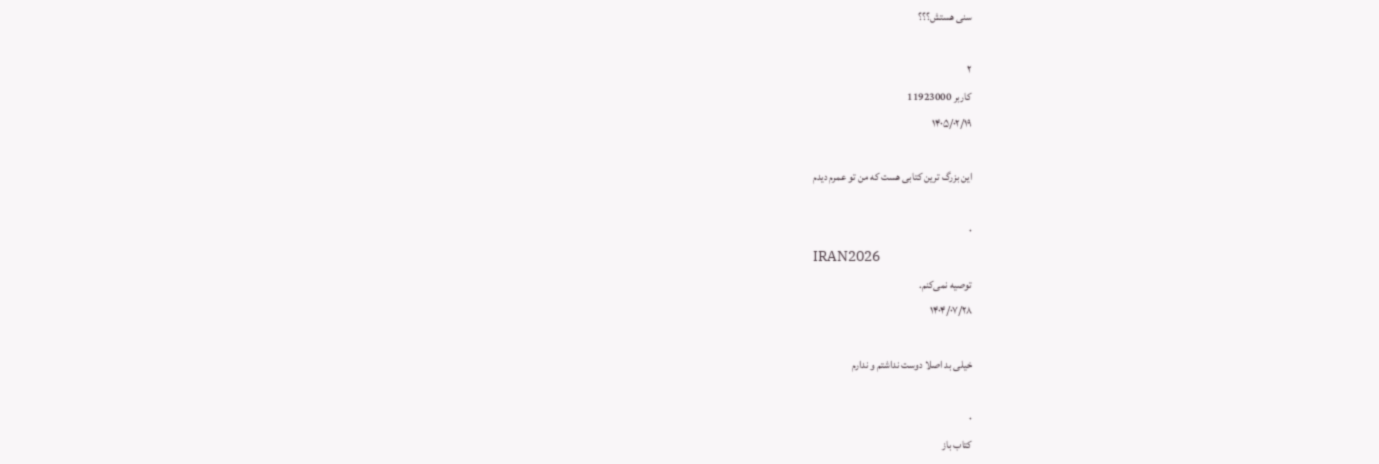سنی هستش؟؟؟

۲
کاربر 11923000
۱۴۰۵/۰۲/۱۹

این بزرگ ترین کتابی هست که من تو عمرم دیدم

۰
IRAN2026
توصیه نمی‌کنم.
۱۴۰۴/۰۷/۲۸

خیلی بد اصلا دوست نداشتم و ندارم

۰
کتاب باز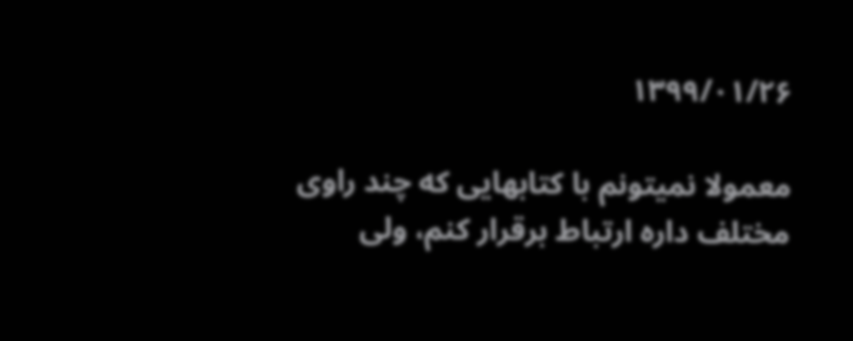۱۳۹۹/۰۱/۲۶

معمولا نمیتونم با کتابهایی که چند راوی مختلف داره ارتباط برقرار کنم، ولی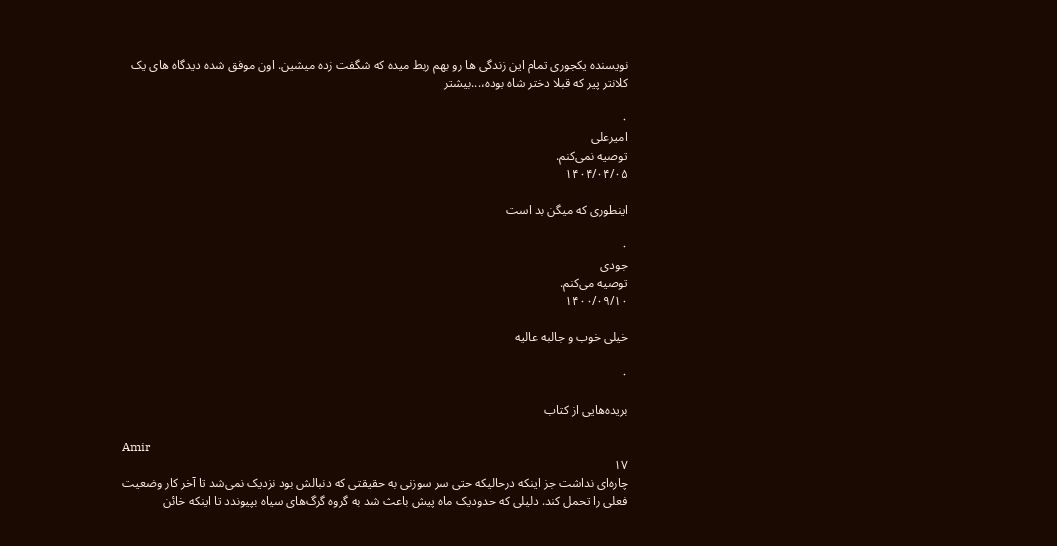نویسنده یکجوری تمام این زندگی ها رو بهم ربط میده که شگفت زده میشین. اون موفق شده دیدگاه های یک کلانتر پیر که قبلا دختر شاه بوده،...بیشتر

۰
امیرعلی
توصیه نمی‌کنم.
۱۴۰۴/۰۴/۰۵

اینطوری که میگن بد است

۰
جودی
توصیه می‌کنم.
۱۴۰۰/۰۹/۱۰

خیلی خوب و جالبه عالیه

۰

بریده‌هایی از کتاب

Amir
۱۷
چاره‌ای نداشت جز ‌اینکه درحالیکه حتی سر سوزنی به حقیقتی که دنبالش بود نزدیک نمی‌شد تا آخر کار وضعیت فعلی را تحمل کند. دلیلی که حدود‌یک ماه پیش باعث شد به گروه گرگ‌های سیاه بپیوندد تا ‌اینکه خائن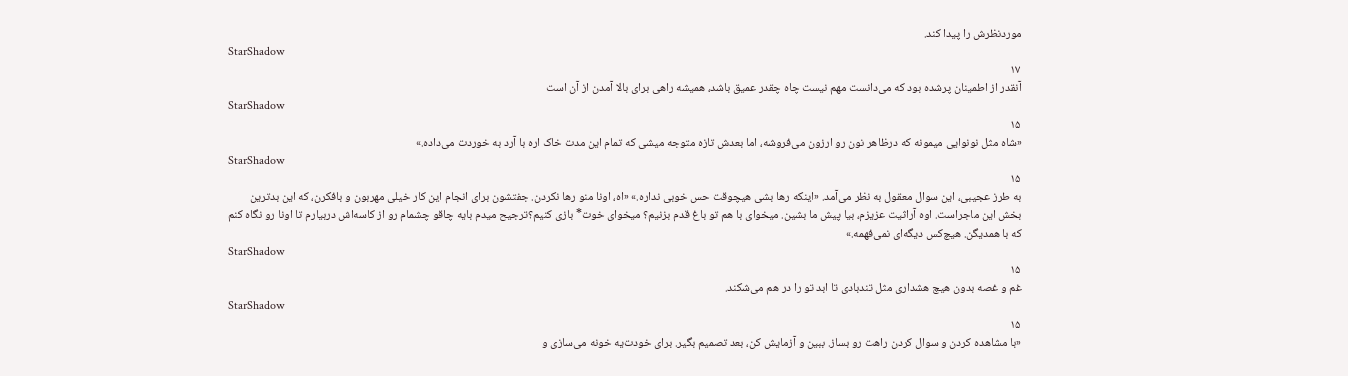موردنظرش را پیدا کند.
StarShadow
۱۷
آنقدر از اطمینان پرشده بود که می‌دانست مهم نیست چاه چقدر عمیق باشد، همیشه راهی برای بالا آمدن از آن است
StarShadow
۱۵
«شاه مثل نونوایی میمونه که درظاهر نون رو ارزون می‌فروشه، ‌اما بعدش تازه متوجه میشی که تمام ‌این مدت خاک اره با آرد به خوردت می‌داده.»
StarShadow
۱۵
به طرز عجیبی، ‌این سوال معقول به نظر می‌آمد. «اینکه رها بشی هیچوقت حس خوبی نداره.» «اه، اونا منو رها نکردن. جفتشون برای انجام ‌این کار خیلی مهربون و بافکرن، که ‌این بدترین بخش ‌این ماجراست. اوه آراثیت عزیزم، بیا پیش ما بشین. میخوای با هم تو باغ قدم بزنیم؟ میخوای خوت* بازی کنیم؟‌ترجیح میدم با‌یه چاقو چشمام رو از کاسه‌اش دربیارم تا اونا رو نگاه کنم که با همدیگن. هیچ‌کس دیگه‌ای نمی‌فهمه.»
StarShadow
۱۵
غم و غصه بدون هیچ هشداری مثل تندبادی تا ابد تو را در هم می‌شکند.
StarShadow
۱۵
«با مشاهده کردن و سوال کردن راهت رو بساز. ببین و آزمایش کن، بعد تصمیم بگیر. برای خودت‌یه خونه می‌سازی و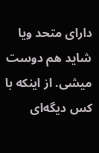دارای متحد و‌یا شاید هم دوست میشی. از ‌اینکه با کس دیگه‌ای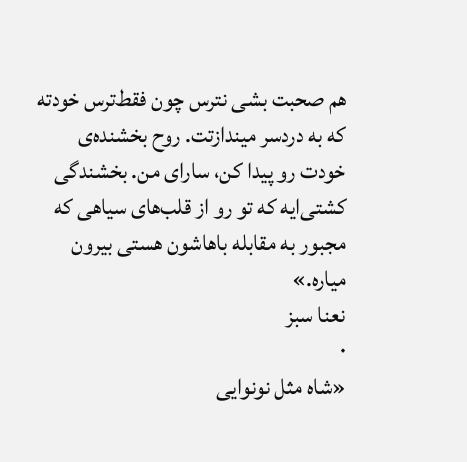هم صحبت بشی نترس چون فقط‌ترس خودته که به دردسر میندازتت. روح بخشنده‌ی خودت رو پیدا کن، سارای من. بخشندگی کشتی‌ایه که تو رو از قلب‌های سیاهی که مجبور به مقابله باهاشون هستی بیرون میاره.»
نعنا سبز
۰
«شاه مثل نونوایی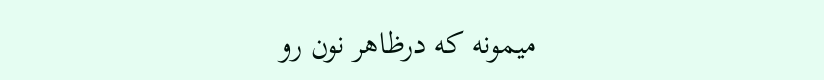میمونه که درظاهر نون رو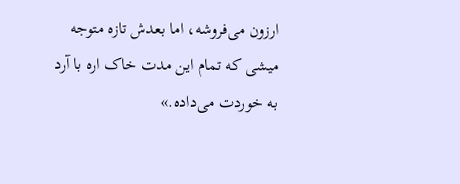ارزون می‌فروشه، ‌اما بعدش تازه متوجه میشی که تمام ‌این مدت خاک اره با آرد به خوردت می‌داده.»